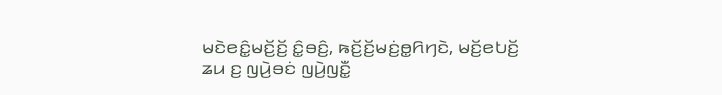ꤗꤢꤧꤕꤢꤨ꤭ꤗꤢꤩ꤬ꤢꤩ꤬ ꤢꤨ꤭ꤋꤢꤨ꤬, ꤒꤢꤩ꤬ꤢꤩ꤬ꤗꤢꤦ꤬ꤥ꤭ꤖꤚꤢꤧ, ꤗꤢꤩ꤬ꤕꤝꤢꤩ꤬ ꤘꤣ ꤢ꤬ ꤜꤣꤧ꤬ꤋꤢꤦ ꤜꤣꤧ꤬ꤜꤢꤪ꤭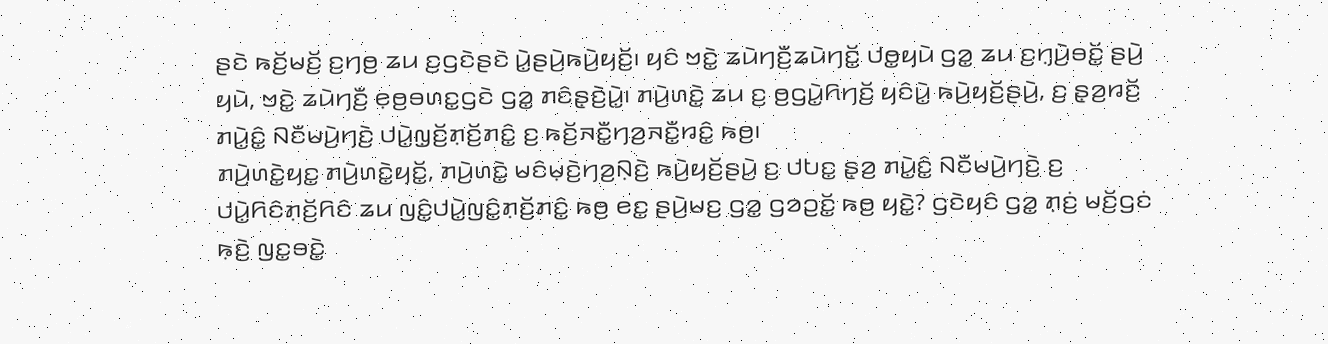ꤔꤢꤧ ꤒꤢꤩ꤬ꤗꤢꤩ꤬ ꤢ꤬ꤚꤥ꤬ ꤘꤣ ꤢ꤬ꤞꤢꤧꤔꤢꤧ ꤣꤧ꤭ꤔꤣꤧ꤬ꤒꤣꤧ꤬ꤟꤢꤩ꤬꤯ ꤟꤢꤨ ꤠꤢꤧ꤭ ꤘꤣꤧꤚꤢꤪ꤬ꤘꤣꤧꤚꤢꤩ꤭ ꤓꤥ꤭ꤟꤣꤧ ꤞꤤ꤭ ꤘꤣ ꤢ꤬ꤚ꤫ꤣꤧ꤬ꤋꤢꤩ꤭ ꤔꤣꤧ꤬ ꤟꤣꤧ, ꤠꤢꤧ꤭ ꤘꤣꤧꤚꤢꤪ꤬ ꤕ꤫ꤥ꤬ꤋꤛꤢ꤭ꤞꤢꤧ ꤞꤤ꤭ ꤊꤢꤨꤔ꤫ꤢꤧ꤬ꤣꤧ꤭꤯ ꤊꤣꤧ꤬ꤛꤢꤧ꤭ ꤘꤣ ꤢ꤬ ꤥ꤬ꤞꤣꤧ꤭ꤖꤚꤢꤩ꤬ ꤟꤢꤨꤣꤧ꤭ ꤒꤣꤧ꤬ꤟꤢꤩ꤬ꤔꤣꤧ꤬, ꤢ꤬ ꤔ꤫ꤤ꤬ꤙꤢꤩ꤬ ꤊꤣꤧ꤭ꤢꤨ꤭ ꤡꤢꤪꤗꤣꤧ꤬ꤚꤢꤧ꤬ ꤓꤣꤧ꤭ꤜ꤫ꤢꤩ꤬ꤊ꤫ꤢꤩ꤬ꤊꤢꤨ꤭ ꤢ꤬ ꤒꤢꤩ꤬ꤏꤢꤪ꤭ꤚꤤ꤬ꤏꤢꤪ꤭ꤙꤢꤨ꤭ ꤒꤥ꤬꤯
ꤊꤣꤧ꤬ꤛꤢꤧ꤭ꤟꤢ꤭ ꤊꤣꤧ꤬ꤛꤢꤧ꤭ꤟꤢꤩ꤭, ꤊꤣꤧ꤬ꤛꤢꤧ꤭ ꤗꤢꤨꤗ꤫ꤢꤧ꤬ꤚꤤ꤬ꤡ꤫ꤢꤧ꤬ ꤒꤣꤧ꤬ꤟꤢꤩ꤬ꤔꤣꤧ꤬ ꤢ꤬ ꤓꤝꤢ꤭ ꤔ꤫ꤤ꤬ ꤊꤣꤧ꤭ꤢꤨ꤭ ꤡꤢꤪꤗꤣꤧ꤬ꤚꤢꤧ꤬ ꤢ꤬ ꤓꤣꤧ꤭ꤖꤢꤨꤊ꤫ꤢꤩ꤬ꤖꤢꤨ ꤘꤣ ꤜꤢꤨ꤭ꤓꤣꤧ꤭ꤜꤢꤨ꤭ꤊ꤫ꤢꤩ꤬ꤊꤢꤨ꤭ ꤒꤥ꤬ ꤕꤢ꤭ ꤔꤣꤧ꤬ꤗꤢ꤬ ꤞꤤ꤭ ꤞꤤꤑꤢꤩ꤭ ꤒꤥ꤬ ꤟꤢꤧ꤭? ꤞꤢꤧꤟꤢꤨ ꤞꤤ꤭ ꤊ꤫ꤢꤦ꤬ ꤗꤢꤩ꤬ꤞꤢꤦ ꤒ꤫ꤢꤧ꤬ ꤜꤢ꤭ꤋꤢꤧ꤭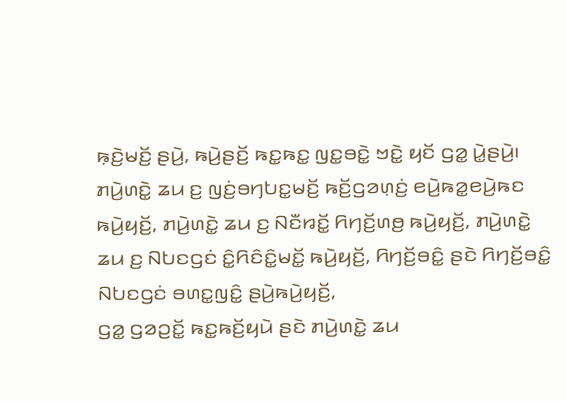ꤒ꤫ꤢꤧ꤬ꤗꤢꤩ꤬ ꤔꤣꤧ꤬, ꤒꤣꤧ꤬ꤔꤢꤩ꤬ ꤒꤢ꤭ꤒꤢ꤭ ꤜꤢ꤭ꤋꤢꤧ꤭ ꤠꤢꤧ꤭ ꤟꤢꤩ ꤞꤤ꤭ ꤣꤧ꤭ꤔꤣꤧ꤬꤯ ꤊꤣꤧ꤬ꤛꤢꤧ꤭ ꤘꤣ ꤢ꤬ ꤜꤢꤦ꤬ꤋꤚꤝꤢ꤭ꤗꤢꤩ꤬ ꤒꤢꤩ꤬ꤞꤤꤛ꤫ꤢꤦ꤬ ꤕꤣꤧ꤬ꤒꤤ꤭ꤕꤣꤧ꤬ꤒꤢ ꤒꤣꤧ꤬ꤟꤢꤩ꤬, ꤊꤣꤧ꤬ꤛꤢꤧ꤭ ꤘꤣ ꤢ꤬ ꤡꤢꤪꤙꤢꤩ꤭ ꤖꤚꤢꤩ꤬ꤛꤥ꤬ ꤒꤣꤧ꤬ꤟꤢꤩ꤬, ꤊꤣꤧ꤬ꤛꤢꤧ꤭ ꤘꤣ ꤢ꤬ ꤡꤝꤢꤞꤢꤦ ꤢꤨ꤭ꤖꤢꤨꤢꤨ꤭ꤗꤢꤩ꤭ ꤒꤣꤧ꤬ꤟꤢꤩ꤬, ꤖꤚꤢꤩ꤬ꤋꤢꤨ꤭ ꤔꤢꤧ ꤖꤚꤢꤩ꤬ꤋꤢꤨ꤭ ꤡꤝꤢꤞꤢꤦ ꤋꤛꤢ꤭ꤜꤢꤨ꤭ ꤔꤣꤧ꤬ꤒꤣꤧ꤬ꤟꤢꤩ꤬,
ꤞꤤ꤭ ꤞꤤꤑꤢꤩ꤭ ꤒꤢ꤭ꤒꤢꤩ꤬ꤟꤣꤧ ꤔꤢꤧ ꤊꤣꤧ꤬ꤛꤢꤧ꤭ ꤘꤣ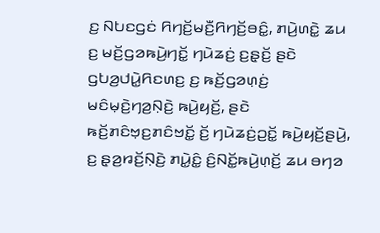ꤢ꤬ ꤡꤝꤢꤞꤢꤦ ꤖꤚꤢꤩ꤬ꤗꤢꤪ꤬ꤖꤚꤢꤩ꤬ꤋꤢꤨ꤭, ꤊꤣꤧ꤬ꤛꤢꤧ꤭ ꤘꤣ ꤢ꤬ ꤗꤢꤩ꤬ꤞꤤꤒꤣꤧ꤬ꤚꤢꤩ꤭ ꤚꤣꤧꤘꤢꤦ꤬ ꤢ꤬ꤔ꤫ꤢꤩ꤬ ꤔꤢꤧ ꤞꤝꤤ꤬ꤓꤣꤧ꤭ꤖꤢꤛꤢ꤬ ꤢ꤬ ꤒꤢꤩ꤬ꤞꤤꤛ꤫ꤢꤦ꤬ ꤗꤢꤨꤗ꤫ꤢꤧ꤬ꤚꤤ꤬ꤡ꤫ꤢꤧ꤬ ꤒꤣꤧ꤬ꤟꤢꤩ꤬, ꤔꤢꤧ ꤒꤢꤩ꤬ꤊꤢꤨꤠ꤫ꤢ꤬ꤊꤢꤨꤠꤢꤩ꤭ ꤢꤩ꤬ ꤚꤣꤧꤘꤢꤦ꤬ꤑꤢꤩ꤭ ꤒꤣꤧ꤬ꤟꤢꤩ꤬ꤔꤣꤧ꤬, ꤢ꤬ ꤔ꤫ꤤ꤬ꤙꤢꤩ꤬ꤡ꤫ꤢꤧ꤬ ꤊꤣꤧ꤭ꤢꤨ꤭ ꤢꤨ꤬ꤡꤢꤩ꤭ꤒꤣꤧ꤬ꤛ꤫ꤢꤩ꤬ ꤘꤣ ꤋꤚꤤ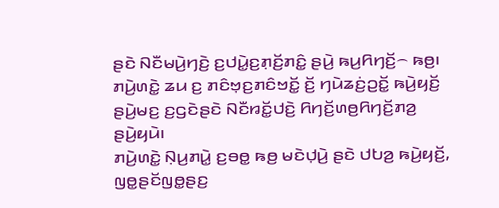ꤔꤢꤧ ꤡꤢꤪꤗꤣꤧ꤬ꤚꤢꤧ꤬ ꤢ꤬ꤓꤣꤧ꤭ꤢ꤬ꤊ꤫ꤢꤩ꤬ꤊꤢꤨ꤭ ꤔꤣꤧ꤬ ꤒꤣ꤬ꤖꤚꤢꤩ꤬꤮ ꤒꤥ꤬꤯ ꤊꤣꤧ꤬ꤛꤢꤧ꤭ ꤘꤣ ꤢ꤬ ꤊꤢꤨꤠ꤫ꤢ꤬ꤊꤢꤨꤠꤢꤩ꤭ ꤢꤩ꤬ ꤚꤣꤧꤘꤢꤦ꤬ꤑꤢꤩ꤭ ꤒꤣꤧ꤬ꤟꤢꤩ꤬ ꤔꤣꤧ꤬ꤗꤢ꤬ ꤢ꤬ꤞꤢꤧꤔꤢꤧ ꤡꤢꤪꤙꤢꤩ꤭ꤓꤢꤧ꤬ ꤖꤚꤢꤩ꤬ꤛꤥ꤬ꤖꤚꤢꤩ꤬ꤊꤤ꤬ ꤔꤣꤧ꤬ꤟꤣꤧ꤯
ꤊꤣꤧ꤬ꤛꤢꤧ꤭ ꤡ꤫ꤣ꤬ꤊꤣꤧ꤭ ꤢ꤬ꤋꤥ꤭ ꤒꤥ꤬ ꤗꤢꤧꤓ꤫ꤣꤧ꤬ ꤔꤢꤧ ꤓꤝꤤ꤬ ꤒꤣꤧ꤬ꤟꤢꤩ꤬, ꤜꤥ꤭ꤔꤢꤩꤜꤥ꤭ꤔꤢ꤬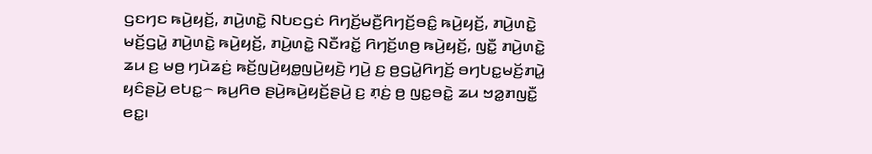ꤞꤢꤚꤢ ꤒꤣꤧ꤬ꤟꤢꤩ꤬, ꤊꤣꤧ꤬ꤛꤢꤧ꤭ ꤡꤝꤢꤞꤢꤦ ꤖꤚꤢꤩ꤬ꤗꤢꤪ꤬ꤖꤚꤢꤩ꤬ꤋꤢꤨ꤭ ꤒꤣꤧ꤬ꤟꤢꤩ꤬, ꤊꤣꤧ꤬ꤛꤢꤧ꤭ ꤗꤢꤩ꤬ꤞꤣꤧ꤭ ꤊꤣꤧ꤬ꤛꤢꤧ꤭ ꤒꤣꤧ꤬ꤟꤢꤩ꤬, ꤊꤣꤧ꤬ꤛꤢꤧ꤭ ꤡꤢꤪꤙꤢꤩ꤭ ꤖꤚꤢꤩ꤬ꤛꤥ꤬ ꤒꤣꤧ꤬ꤟꤢꤩ꤬, ꤜꤢꤪ꤭ ꤊꤣꤧ꤬ꤛꤢꤧ꤭ ꤘꤣ ꤢ꤬ ꤗꤥ꤬ ꤚꤣꤧꤘꤢꤦ꤬ ꤒꤢꤩ꤬ꤜꤣꤧ꤬ꤟꤥ꤭ꤜꤣꤧ꤬ꤟꤢꤧ꤬ ꤚꤣꤧ꤬ ꤢ꤬ ꤥ꤬ꤞꤣꤧ꤭ꤖꤚꤢꤩ꤬ ꤋꤚꤝꤢ꤭ꤗꤢꤩ꤬ꤊꤣꤧ꤭ ꤟꤢꤨꤔꤣꤧ꤬ ꤕꤝꤢ꤭꤮ ꤒꤣ꤬ꤖꤥ ꤔꤣꤧ꤬ꤒꤣꤧ꤬ꤟꤢꤩ꤬ꤔꤣꤧ꤬ ꤢ꤬ ꤊ꤫ꤢꤦ꤬ ꤥ꤬ ꤜꤢ꤭ꤋꤢꤧ꤭ ꤘꤣ ꤠꤤ꤭ꤊꤜꤢꤪ꤭ ꤕꤢ꤭꤯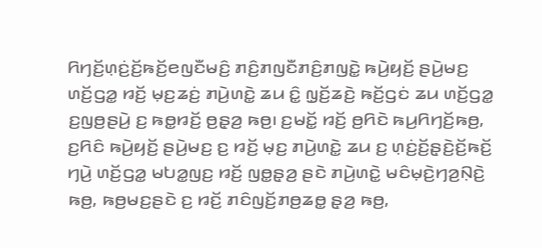ꤖꤚꤢꤩ꤬ꤛ꤫ꤢꤦ꤬ꤢꤩ꤬ꤒꤢꤩ꤬ꤕꤜꤢꤪꤗꤢꤨ꤬ ꤊꤢꤨ꤬ꤊꤜꤢꤪꤊꤢꤨ꤬ꤊꤜꤢꤧ꤭ ꤒꤣꤧ꤬ꤟꤢꤩ꤬ ꤔꤣꤧ꤬ꤗꤢ꤬ ꤛꤢꤩ꤬ꤞꤤ꤭ ꤙꤢꤩ꤬ ꤗ꤫ꤢ꤬ꤘꤢꤦ꤬ ꤊꤣꤧ꤬ꤛꤢꤧ꤭ ꤘꤣ ꤢꤨ꤭ ꤜ꤫ꤢꤩ꤬ꤘꤢꤧ꤬ ꤒꤢꤩ꤬ꤞꤢꤦ ꤘꤣ ꤛꤢꤩ꤬ꤞꤤ꤭ ꤢ꤬ꤜꤥ꤬ꤔꤣꤧ꤬ ꤢ꤬ ꤒꤥ꤭ꤙꤢꤩ꤬ ꤥ꤬ꤔ꤫ꤤ꤬ ꤒꤥ꤬꤯ ꤢ꤬ꤗꤢꤩ꤭ ꤙꤢꤩ꤬ ꤥ꤬ꤖꤢꤧ ꤒꤣ꤬ꤖꤚꤢꤩ꤬ꤒꤥ꤬, ꤢ꤬ꤖꤢꤨ ꤒꤣꤧ꤬ꤟꤢꤩ꤬ ꤔꤣꤧ꤬ꤗꤢ꤬ ꤢ꤬ ꤙꤢꤩ꤬ ꤗ꤫ꤢ꤬ ꤊꤣꤧ꤬ꤛꤢꤧ꤭ ꤘꤣ ꤢ꤬ ꤛ꤫ꤢꤦ꤬ꤢꤩ꤬ꤔ꤫ꤢꤧ꤬ꤢꤩ꤬ꤒꤢꤩ꤬ ꤚꤣꤧ꤬ ꤛꤢꤩ꤬ꤞꤤ꤭ ꤗꤝꤤ꤭ꤜꤢ꤬ ꤙꤢꤩ꤬ ꤜꤥ꤭ꤔ꤫ꤤ꤬ ꤔꤢꤧ ꤊꤣꤧ꤬ꤛꤢꤧ꤭ ꤗꤢꤨꤗ꤫ꤢꤧ꤬ꤚꤤ꤬ꤡ꤫ꤢꤧ꤬ ꤒꤥ꤬, ꤒꤥ꤬ꤗꤢ꤬ꤔꤢꤧ ꤢ꤬ ꤙꤢꤩ꤬ ꤊꤢꤨꤜꤢꤩ꤬ꤊꤥ꤬ꤘꤥ꤭ ꤔ꤫ꤤ꤬ ꤒꤥ꤬,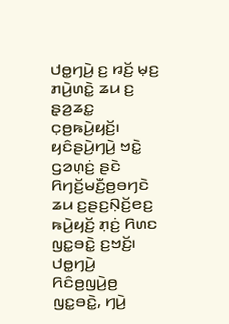ꤓꤥ꤭ꤚꤣꤧ꤬ ꤢ꤬ ꤙꤢꤩ꤬ ꤗ꤫ꤢ꤬ ꤊꤣꤧ꤬ꤛꤢꤧ꤭ ꤘꤣ ꤢ꤬ ꤔ꤫ꤤ꤬ꤘꤢ꤭ ꤍ꤫ꤥ꤬ꤒꤣꤧ꤬ꤟꤢꤩ꤬꤯
ꤟꤢꤨꤔꤣꤧ꤬ꤚꤣꤧ꤬ ꤠꤢꤧ꤭ ꤞꤤꤛ꤫ꤢꤦ꤬ ꤔꤢꤧ ꤖꤚꤢꤩ꤬ꤗꤢꤪ꤬ꤥ꤬ꤋꤚꤢꤧ ꤘꤣ ꤢ꤬ꤔꤢ꤬ꤡ꤫ꤢꤩ꤬ꤕꤢ꤬ ꤒꤣꤧ꤬ꤟꤢꤩ꤬ ꤊ꤫ꤢꤦ꤬ ꤖꤛꤢ ꤜꤢ꤭ꤋꤢꤧ꤭ ꤢ꤬ꤠꤢꤩ꤬꤯ ꤓꤥ꤭ꤚꤣꤧ꤬ ꤖꤢꤨꤥ꤬ꤜꤣꤧ꤬ꤥ꤬ ꤜꤢ꤭ꤋꤢꤧ꤭, ꤚꤣꤧ꤬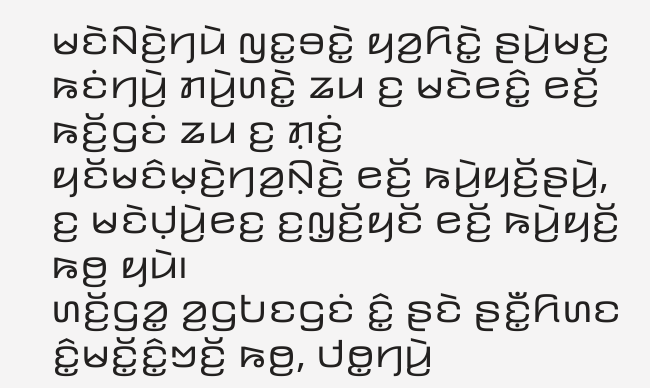ꤗꤢꤧꤡꤢꤧ꤬ꤚꤣꤧ ꤜꤢ꤭ꤋꤢꤧ꤭ ꤟꤤ꤬ꤖꤢꤧ꤭ ꤔꤣꤧ꤬ꤗꤢ꤬ ꤒꤢꤦꤚꤣꤧ꤬ ꤊꤣꤧ꤬ꤛꤢꤧ꤭ ꤘꤣ ꤢ꤬ ꤗꤢꤧꤕꤢꤨ꤭ ꤕꤢꤩ꤬ ꤒꤢꤩ꤬ꤞꤢꤦ ꤘꤣ ꤢ꤬ ꤊ꤫ꤢꤦ꤬ ꤟꤢꤩꤗꤢꤨꤗ꤫ꤢꤧ꤬ꤚꤤ꤬ꤡ꤫ꤢꤧ꤬ ꤕꤢꤩ꤬ ꤒꤣꤧ꤬ꤟꤢꤩ꤬ꤔꤣꤧ꤬, ꤢ꤬ ꤗꤢꤧꤓ꤫ꤣꤧ꤬ꤕꤢ꤬ ꤢ꤬ꤜ꤫ꤢꤩ꤬ꤟꤢꤩ ꤕꤢꤩ꤬ ꤒꤣꤧ꤬ꤟꤢꤩ꤬ ꤒꤥ꤬ ꤟꤣꤧ꤯
ꤛꤢꤩ꤬ꤞꤤ꤭ ꤤ꤬ꤞꤝꤢꤞꤢꤦ ꤢꤨ꤭ ꤔꤢꤧ ꤔꤢꤪ꤭ꤖꤛꤢ ꤢꤨ꤭ꤗꤢꤩ꤭ꤢꤨ꤭ꤠꤢꤩ꤬ ꤒꤥ꤬, ꤓꤥ꤭ꤚꤣꤧ꤬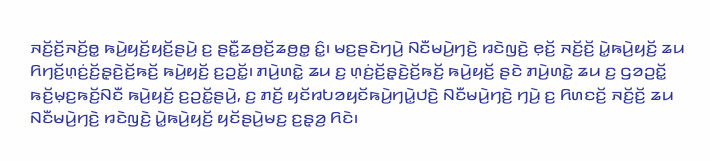ꤏꤢꤩ꤬ꤢꤩ꤬ꤏꤢꤩ꤬ꤥ꤭ ꤒꤣꤧ꤬ꤟꤢꤩ꤬ꤟꤢꤩ꤬ꤔꤣꤧ꤬ ꤢ꤬ ꤔꤢꤪ꤭ꤘꤥ꤬ꤢꤩ꤬ꤘꤥ꤬ꤥ꤭ ꤢꤨ꤭꤯ ꤗꤢ꤬ꤔꤢꤧꤚꤣꤧ꤬ ꤡꤢꤪꤗꤣꤧ꤬ꤚꤢꤧ꤬ ꤙꤢꤧꤜꤢꤧ꤬ ꤕ꤫ꤢꤩ꤬ ꤏꤢꤩ꤬ꤢꤩ꤬ ꤣꤧ꤭ꤒꤣꤧ꤬ꤟꤢꤩ꤬ ꤘꤣ ꤖꤚꤢꤩ꤬ꤛ꤫ꤢꤦ꤬ꤢꤩ꤬ꤔ꤫ꤢꤧ꤬ꤢꤩ꤬ꤒꤢꤩ꤬ ꤒꤣꤧ꤬ꤟꤢꤩ꤬ ꤢ꤬ꤑꤢꤩ꤭꤯ ꤊꤣꤧ꤬ꤛꤢꤧ꤭ ꤘꤣ ꤢ꤬ ꤛ꤫ꤢꤦ꤬ꤢꤩ꤬ꤔ꤫ꤢꤧ꤬ꤢꤩ꤬ꤒꤢꤩ꤬ ꤒꤣꤧ꤬ꤟꤢꤩ꤬ ꤔꤢꤧ ꤊꤣꤧ꤬ꤛꤢꤧ꤭ ꤘꤣ ꤢ꤬ ꤞꤤꤑꤢꤩ꤭ ꤒꤢꤩ꤬ꤗ꤫ꤢ꤬ꤒꤢꤩ꤬ꤡꤢꤪ ꤒꤣꤧ꤬ꤟꤢꤩ꤬ ꤢ꤬ꤑꤢꤩ꤭ꤔꤣꤧ꤬, ꤢ꤬ ꤊꤢꤩ꤬ ꤟꤢꤩꤙꤝꤤꤟꤢꤩꤒꤣꤧ꤬ꤚꤣꤧ꤭ꤓꤢꤧ꤬ ꤡꤢꤪꤗꤣꤧ꤬ꤚꤢꤧ꤬ ꤚꤣꤧ꤬ ꤢ꤬ ꤖꤛꤢꤢꤩ꤬ ꤏꤢꤩ꤬ꤢꤩ꤬ ꤘꤣ ꤡꤢꤪꤗꤣꤧ꤬ꤚꤢꤧ꤬ ꤙꤢꤧꤜꤢꤧ꤬ ꤣꤧ꤭ꤒꤣꤧ꤬ꤟꤢꤩ꤬ ꤟꤢꤩꤔꤣꤧ꤬ꤗꤢ꤬ ꤢ꤬ꤔ꤫ꤤ꤬ ꤖꤢꤧ꤯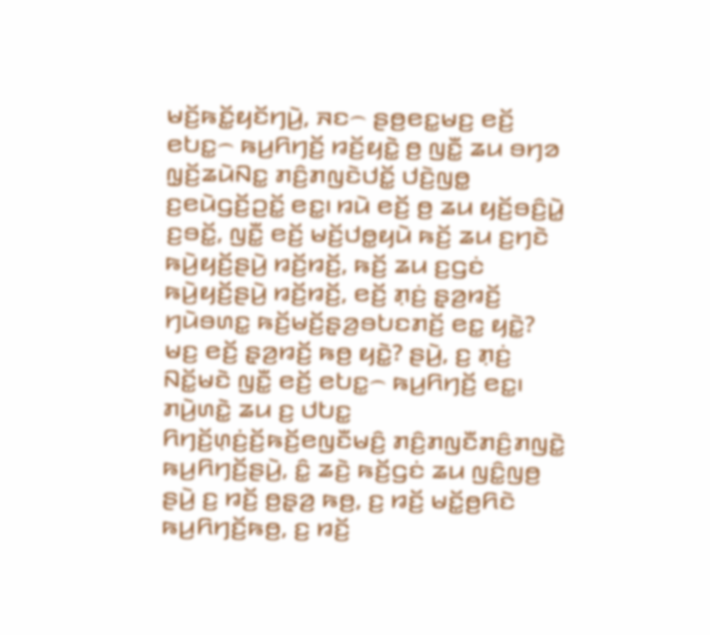ꤗꤢꤩ꤬ꤒꤢꤩ꤭ꤟꤢꤩꤚꤣꤧ꤬, ꤏꤢ꤮ ꤔꤥ꤬ꤕꤢ꤭ꤗꤢ꤬ ꤕꤢꤩ꤬ ꤕꤝꤢ꤭꤮ ꤒꤣ꤬ꤖꤚꤢꤩ꤬ ꤙꤢꤩ꤬ꤟꤢꤧ꤭ ꤥ꤬ ꤜꤢꤪ꤭ ꤘꤣ ꤋꤚꤤ ꤜ꤫ꤢꤩ꤬ꤘꤣꤧꤡꤢ꤭ ꤊꤢꤨ꤬ꤊꤜꤢꤧꤓꤢꤩ꤭ ꤓꤢꤧ꤬ꤜꤥ꤭ ꤢ꤬ꤕꤣꤧꤞꤢꤩ꤬ꤑꤢꤩ꤭ ꤕꤢ꤭꤯ ꤙꤣꤧ ꤕꤢꤩ꤬ ꤥ꤬ ꤘꤣ ꤟꤢꤩ꤬ꤋꤢꤨ꤬ꤣꤧ꤭ ꤢ꤬ꤋꤢꤩ꤭, ꤜꤢꤪ꤭ ꤕꤢꤩ꤬ ꤗꤢꤩ꤬ꤓꤥ꤭ꤟꤣꤧ ꤒꤢꤩ꤬ ꤘꤣ ꤢ꤬ꤚꤢꤧ ꤒꤣꤧ꤬ꤟꤢꤩ꤬ꤔꤣꤧ꤬ ꤙꤢꤩ꤬ꤙꤢꤩ꤬, ꤒꤢꤩ꤬ ꤘꤣ ꤢ꤬ꤞꤢꤦ ꤒꤣꤧ꤬ꤟꤢꤩ꤬ꤔꤣꤧ꤬ ꤙꤢꤩ꤬ꤙꤢꤩ꤬, ꤕꤢꤩ꤬ ꤊ꤫ꤢꤦ꤬ ꤔ꤫ꤤ꤬ꤙꤢꤩ꤬ ꤚꤣꤧꤋꤛꤢ꤭ ꤒꤢꤩ꤬ꤗꤢꤩ꤬ꤔ꤫ꤤ꤬ꤋꤝꤢꤊꤢꤩ꤬ ꤕꤢ꤭ ꤟꤢꤧ꤭? ꤗꤢ꤬ ꤕꤢꤩ꤬ ꤔ꤫ꤤ꤬ꤙꤢꤩ꤬ ꤒꤥ꤬ ꤟꤢꤧ꤭? ꤔꤣꤧ꤬, ꤢ꤬ ꤊ꤫ꤢꤦ꤬ ꤡꤢꤩ꤭ꤗꤢꤧ ꤜꤢꤪ꤭ ꤕꤢꤩ꤬ ꤕꤝꤢ꤭꤮ ꤒꤣ꤬ꤖꤚꤢꤩ꤬ ꤕꤢ꤭꤯
ꤊꤣꤧ꤬ꤛꤢꤧ꤭ ꤘꤣ ꤢ꤬ ꤓꤝꤢ꤭ ꤖꤚꤢꤩ꤬ꤛ꤫ꤢꤦ꤬ꤢꤩ꤬ꤒꤢꤩ꤬ꤕꤜꤢꤪꤗꤢꤨ꤬ ꤊꤢꤨ꤬ꤊꤜꤢꤪꤊꤢꤨ꤬ꤊꤜꤢꤧ꤭ ꤒꤣ꤬ꤖꤚꤢꤩ꤬ꤔꤣꤧ꤬, ꤢꤨ꤭ ꤘꤢꤧ꤬ ꤒꤢꤩ꤬ꤞꤢꤦ ꤘꤣ ꤜꤢꤨ꤭ꤜꤥ꤬ ꤔꤣꤧ꤬ ꤢ꤬ ꤙꤢꤩ꤬ ꤥ꤬ꤔ꤫ꤤ꤬ ꤒꤥ꤬, ꤢ꤬ ꤙꤢꤩ꤬ ꤗꤢꤩ꤭ꤥ꤬ꤖꤢꤧ ꤒꤣ꤬ꤖꤚꤢꤩ꤬ꤒꤥ꤬, ꤢ꤬ ꤙꤢꤩ꤬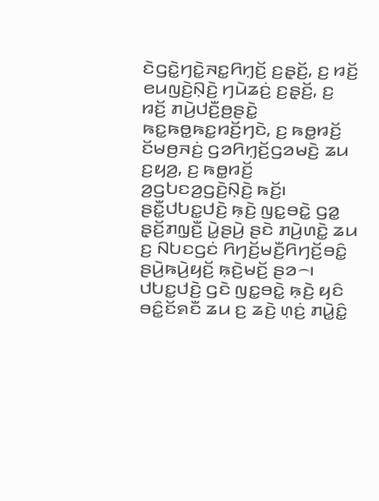ꤢꤧꤞꤢꤧ꤭ꤚꤢꤧ꤭ꤏꤢ꤭ꤖꤚ꤫ꤢꤩ꤬ ꤢ꤬ꤔ꤫ꤢꤩ꤬, ꤢ꤬ ꤙꤢꤩ꤬ ꤕꤣꤜꤢꤧ꤬ꤡ꤫ꤢꤧ꤬ ꤚꤣꤧꤘꤢꤦ꤬ ꤢ꤬ꤔ꤫ꤢꤩ꤬, ꤢ꤬ ꤙꤢꤩ꤬ ꤊꤣꤧ꤬ꤓꤢꤪ꤬ꤥ꤬ꤔꤢꤧ꤭ ꤒꤢ꤭ꤒꤥ꤭ꤒꤢ꤭ꤙꤢꤩ꤬ꤚꤢꤧ, ꤢ꤬ ꤒꤥ꤭ꤙꤢꤩ꤬ ꤢꤩꤗꤥ꤬ꤏꤢꤦ꤬ ꤞꤤꤖꤚ꤫ꤢꤩ꤬ꤞꤤꤗꤢꤧ꤬ ꤘꤣ ꤢ꤬ꤟꤤ꤬, ꤢ꤬ ꤒꤥ꤭ꤙꤢꤩ꤬ ꤤ꤬ꤞꤝꤢꤤ꤬ꤞꤢꤧ꤬ꤡ꤫ꤢꤧ꤬ ꤒꤢꤩ꤬꤯
ꤔꤢꤪ꤭ꤓꤝꤢ꤭ꤓꤢꤧ꤬ ꤒ꤫ꤢꤧ꤬ ꤜꤢ꤭ꤋꤢꤧ꤭ ꤞꤤ꤭ ꤔ꤫ꤢꤩ꤬ꤊꤜ꤫ꤢꤪ꤬ ꤣꤧ꤭ꤔꤣꤧ꤬ ꤔꤢꤧ ꤊꤣꤧ꤬ꤛꤢꤧ꤭ ꤘꤣ ꤢ꤬ ꤡꤝꤢꤞꤢꤦ ꤖꤚꤢꤩ꤬ꤗꤢꤪ꤬ꤖꤚꤢꤩ꤬ꤋꤢꤨ꤭ ꤔꤣꤧ꤬ꤒꤣꤧ꤬ꤟꤢꤩ꤬ ꤒ꤫ꤢꤧ꤬ꤗꤢꤩ꤬ ꤔꤤ꤮꤯ ꤓꤝꤢ꤭ꤓꤢꤧ꤬ ꤞꤢꤧ ꤜꤢ꤭ꤋꤢꤧ꤭ ꤒ꤫ꤢꤧ꤬ ꤟꤢꤨ ꤋꤢꤨ꤭ꤢꤩꤎꤢꤪ ꤘꤣ ꤢ꤬ ꤘꤢꤧ꤬ ꤛ꤫ꤢꤦ꤬ ꤊꤣꤧ꤭ꤢꤨ꤭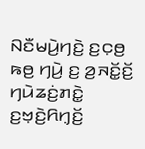ꤡꤢꤪꤗꤣꤧ꤬ꤚꤢꤧ꤬ ꤢ꤬ꤍ꤫ꤥ꤬ ꤒꤥ꤬ ꤚꤣꤧ꤬ ꤢ꤬ ꤤ꤬ꤏꤢꤩ꤭ꤢꤩ꤬ ꤚꤣꤧꤘꤢꤦ꤬ꤊꤢꤧ꤭ ꤢ꤬ꤠ꤫ꤢꤧ꤬ꤖꤚ꤫ꤢꤩ꤬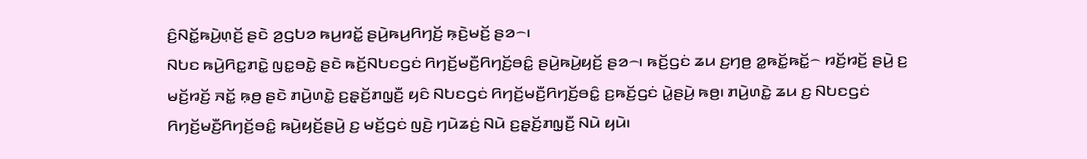ꤢꤨ꤬ꤡꤢꤩ꤭ꤒꤣꤧ꤬ꤛ꤫ꤢꤩ꤬ ꤔꤢꤧ ꤤ꤬ꤞꤝꤤ ꤒꤣ꤬ꤙꤢꤩ꤭ ꤔꤣꤧ꤬ꤒꤣ꤬ꤖꤚꤢꤩ꤬ ꤒ꤫ꤢꤧ꤬ꤗꤢꤩ꤬ ꤔꤤ꤮꤯
ꤡꤝꤢ ꤒꤣꤧ꤬ꤖꤢ꤭ꤊꤢꤧ꤭ ꤜꤢ꤭ꤋꤢꤧ꤭ ꤔꤢꤧ ꤒꤢꤩ꤬ꤡꤝꤢꤞꤢꤦ ꤖꤚꤢꤩ꤬ꤗꤢꤪ꤬ꤖꤚꤢꤩ꤬ꤋꤢꤨ꤭ ꤔꤣꤧ꤬ꤒꤣꤧ꤬ꤟꤢꤩ꤬ ꤔꤤ꤮꤯ ꤒꤢꤩ꤬ꤞꤢꤦ ꤘꤣ ꤢ꤬ꤚꤥ꤬ ꤤ꤭ꤒꤢꤩ꤭ꤒꤢꤩ꤭꤮ ꤙꤢꤩ꤬ꤙꤢꤩ꤬ ꤔꤣꤧ꤬ ꤢ꤬ ꤗꤢꤩ꤬ꤙꤢꤩ꤬ ꤏꤢꤩ꤭ ꤒ꤫ꤥ꤬ ꤔꤢꤧ ꤊꤣꤧ꤬ꤛꤢꤧ꤭ ꤢ꤬ꤔ꤫ꤢꤩ꤬ꤊꤜ꤫ꤢꤪ꤬ ꤟꤢꤨ ꤡꤝꤢꤞꤢꤦ ꤖꤚꤢꤩ꤬ꤗꤢꤪ꤬ꤖꤚꤢꤩ꤬ꤋꤢꤨ꤭ ꤢ꤬ꤒꤢꤩ꤬ꤞꤢꤦ ꤣꤧ꤭ꤔꤣꤧ꤬ ꤒꤥ꤬꤯ ꤊꤣꤧ꤬ꤛꤢꤧ꤭ ꤘꤣ ꤢ꤬ ꤡꤝꤢꤞꤢꤦ ꤖꤚꤢꤩ꤬ꤗꤢꤪ꤬ꤖꤚꤢꤩ꤬ꤋꤢꤨ꤭ ꤒꤣꤧ꤬ꤟꤢꤩ꤬ꤔꤣꤧ꤬ ꤢ꤬ ꤗꤢꤩ꤬ꤞꤢꤦ ꤜꤢꤧ꤬ ꤚꤣꤧꤘꤢꤦ꤬ ꤡꤣꤧ ꤢ꤬ꤔ꤫ꤢꤩ꤬ꤊꤜ꤫ꤢꤪ꤬ ꤡꤣꤧ ꤟꤣꤧ꤯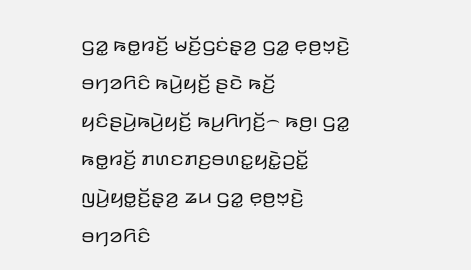ꤞꤤ꤭ ꤒꤥ꤭ꤙꤢꤩ꤬ ꤗꤢꤩ꤬ꤞꤢꤦꤔ꤫ꤤ꤬ ꤞꤤ꤭ ꤕ꤫ꤥ꤬ꤠ꤫ꤢꤧ꤬ ꤋꤚꤤꤖꤢꤨ ꤒꤣꤧ꤬ꤟꤢꤩ꤬ ꤔꤢꤧ ꤒꤢꤩ꤬ ꤟꤢꤨꤔꤣꤧ꤬ꤒꤣꤧ꤬ꤟꤢꤩ꤬ ꤒꤣ꤬ꤖꤚꤢꤩ꤬꤮ ꤒꤥ꤬꤯ ꤞꤤ꤭ ꤒꤥ꤭ꤙꤢꤩ꤬ ꤊꤛꤢꤊꤢ꤬ꤋꤛꤢ꤭ꤟꤢꤧ꤭ꤑꤢꤩ꤭ ꤜꤣꤧ꤬ꤟꤥ꤭ꤢꤩ꤬ꤔ꤫ꤤ꤬ ꤘꤣ ꤞꤤ꤭ ꤕ꤫ꤥ꤬ꤠ꤫ꤢꤧ꤬ ꤋꤚꤤꤖꤢꤨ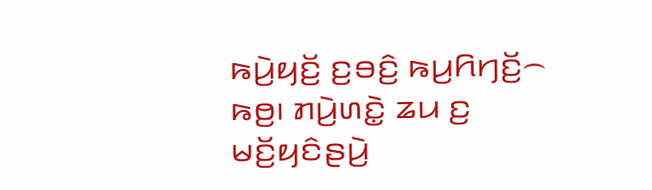ꤒꤣꤧ꤬ꤟꤢꤩ꤬ ꤢ꤬ꤋꤢꤨ꤬ ꤒꤣ꤬ꤖꤚꤢꤩ꤬꤮ ꤒꤥ꤬꤯ ꤊꤣꤧ꤬ꤛꤢꤧ꤭ ꤘꤣ ꤢ꤬ ꤗꤢꤩ꤬ꤟꤢꤨꤔꤣꤧ꤬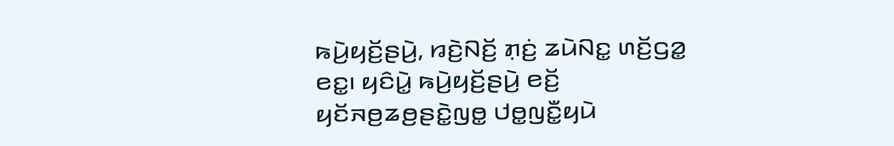ꤒꤣꤧ꤬ꤟꤢꤩ꤬ꤔꤣꤧ꤬, ꤙꤢꤧ꤬ꤡꤢꤩ꤬ ꤊ꤫ꤢꤦ꤬ ꤘꤣꤧꤡꤢ꤭ ꤛꤢꤩ꤬ꤞꤤ꤭ ꤕꤢ꤭꤯ ꤟꤢꤨꤣꤧ꤭ ꤒꤣꤧ꤬ꤟꤢꤩ꤬ꤔꤣꤧ꤬ ꤕꤢꤩ꤬ ꤟꤢꤩꤏꤥ꤬ꤘꤥ꤬ꤔꤢꤧ꤭ꤜꤥ꤭ ꤓꤥ꤭ꤜꤢꤪ꤭ꤟꤣꤧ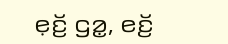ꤕ꤫ꤢꤩ꤬ ꤞꤤ꤭, ꤕꤢꤩ꤬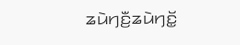ꤘꤣꤧꤚꤢꤪ꤬ꤘꤣꤧꤚꤢꤩ꤭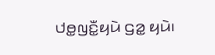ꤓꤥ꤭ꤜꤢꤪ꤭ꤟꤣꤧ ꤞꤤ꤭ ꤟꤣꤧ꤯